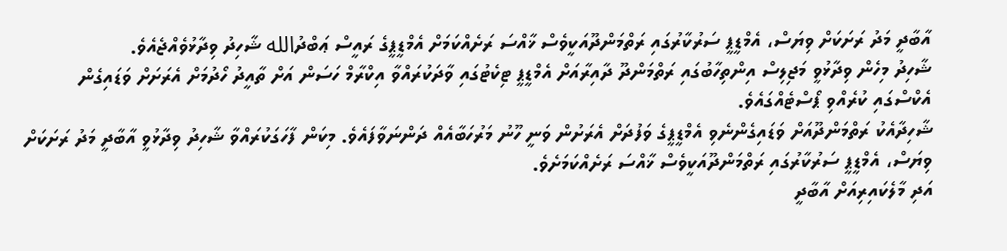އާބާދީ މަދު ރަށަކަށް ވިޔަސް، އެމްޑީޕީ ސަރުކާރުގައި ރަތްމަންދޫއަކީވެސް ޚާއްސަ ރަށެއްކަމަށް އެމްޑީޕީގެ ރައީސް ޢަބްދުالله ޝާހިދު ވިދާޅުވެއްޖެއެވެ.
ޝާހިދު މިހެން ވިދާޅުވީ މަޖިލިސް އިންތިހާބުގައި ރަތްމަންދޫ ދާއިރާއަށް އެމްޑީޕީ ޓިކެޓުގައި ވާދަކުރައްވާ އިކްރާމް ހަސަން އަށް ތާއީދު ހޯދުމަށް އެރަށަށް ވަޑައިގެން އެކްސްގައި ކުރެއްވި ޕޯސްޓެއްގައެވެ.
ޝާހިދާއެކު ރަތްމަންދޫއަށް ވަޑައިގެންނެވި އެމްޑީޕީގެ ވަފުދަށް އެރަށުން ވަނީ ހޫނު މަރުހަބާއެއް ދަންނަވާފައެވެ. މިކަން ފާހަގަކުރައްވާ ޝާހިދު ވިދާޅުވީ އާބާދީ މަދު ރަށަކަށް ވިޔަސް، އެމްޑީޕީ ސަރުކާރުގައި ރަތްމަންދޫއަކީވެސް ޚާއްސަ ރަށެއްކަމަށެވެ.
އަދި މާލެކައިރިއަށް އާބާދީ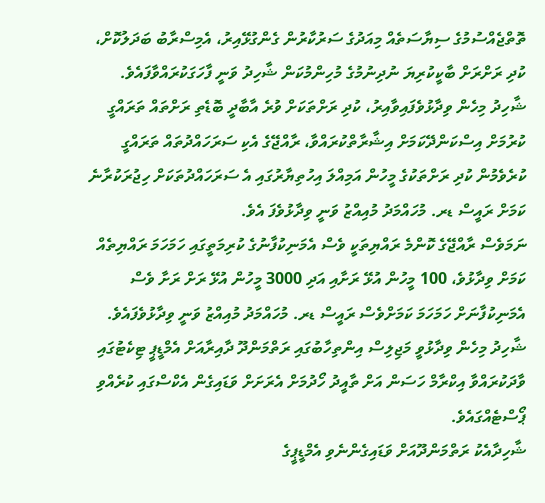ތޮތްޖެއްސުމުގެ ސިޔާސަތެއް މިއަދުގެ ސަރުކާރުން ގެންގުޅޭއިރު، އެމިސްރާބު ބަދަލުކޮށް، ކުދި ރަށްރަށް ބާކީކުރިޔަ ނުދިނުމުގެ މުހިންމުކަން ޝާހިދު ވަނީ ފާހަގަކުރައްވާފައެވެ.
ޝާހިދު މިހެން ވިދާޅުވެފައިވާއިރު، ކުދި ރަށްތަކަށް ވުރެ އާބާދީ ބޮޑެތި ރަށްތައް ތަރައްގީ ކުރުމަށް އިސްކަންދޭކަމަށް އިޝާރާތްކުރައްވާ، ރާއްޖޭގެ އެކި ސަރަހައްދުތައް ތަރައްގީ ކުރެވެމުން ކުދި ރަށްތަކުގެ މީހުން އަމިއްލަ އިހުތިޔާރުގައި އެ ސަރަހައްދުތަކަށް ހިޖުރަކުރާނެ ކަމަށް ރައީސް ޑރ. މުހައްމަދު މުއިއްޒު ވަނީ ވިދާޅުވެފަ އެވެ.
ނަމަވެސް ރާއްޖޭގެ ކޮންމެ ރައްޔިތަކީ ވެސް އެމަނިކުފާނުގެ ކުރިމަތީގައި ހަމަހަމަ ރައްޔިތެއް ކަމަށް ވިދާޅުވެ، 100 މީހުން އުޅޭ ރަށާއި އަދި 3000 މީހުން އުޅޭ ރަށް ރަށާ ވެސް އެމަނިކުފާނަށް ހަމަހަމަ ކަމަށްވެސް ރައީސް ޑރ. މުހައްމަދު މުއިއްޒު ވަނީ ވިދާޅުވެފައެވެ.
ޝާހިދު މިހެން ވިދާޅުވީ މަޖިލިސް އިންތިހާބުގައި ރަތްމަންދޫ ދާއިރާއަށް އެމްޑީޕީ ޓިކެޓުގައި ވާދަކުރައްވާ އިކްރާމް ހަސަން އަށް ތާއީދު ހޯދުމަށް އެރަށަށް ވަޑައިގެން އެކްސްގައި ކުރެއްވި ޕޯސްޓެއްގައެވެ.
ޝާހިދާއެކު ރަތްމަންދޫއަށް ވަޑައިގެންނެވި އެމްޑީޕީގެ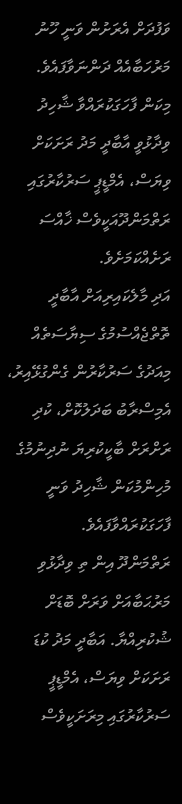ވަފުދަށް އެރަށުން ވަނީ ހޫނު މަރުހަބާއެއް ދަންނަވާފައެވެ. މިކަން ފާހަގަކުރައްވާ ޝާހިދު ވިދާޅުވީ އާބާދީ މަދު ރަށަކަށް ވިޔަސް، އެމްޑީޕީ ސަރުކާރުގައި ރަތްމަންދޫއަކީވެސް ޚާއްސަ ރަށެއްކަމަށެވެ.
އަދި މާލެކައިރިއަށް އާބާދީ ތޮތްޖެއްސުމުގެ ސިޔާސަތެއް މިއަދުގެ ސަރުކާރުން ގެންގުޅޭއިރު، އެމިސްރާބު ބަދަލުކޮށް، ކުދި ރަށްރަށް ބާކީކުރިޔަ ނުދިނުމުގެ މުހިންމުކަން ޝާހިދު ވަނީ ފާހަގަކުރައްވާފައެވެ.
ރަތްމަންދޫ އިން ތި ވިދާޅުވި މަރުޙަބާއަށް ވަރަށް ބޮޑަށް ޝުކުރިއްޔާ. އަބާދީ މަދު ކުޑަ ރަށަކަށް ވިޔަސް، އެމްޑީޕީ ސަރުކާރުގައި މިރަށަކީވެސް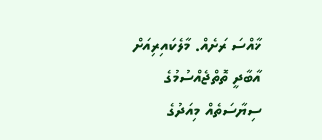ޚާއްސަ ރަށެއް. މާލެކައިރިއަށް އާބާދީ ތޮތްޖެއްސުމުގެ ސިޔާސަތެއް މިއަދުގެ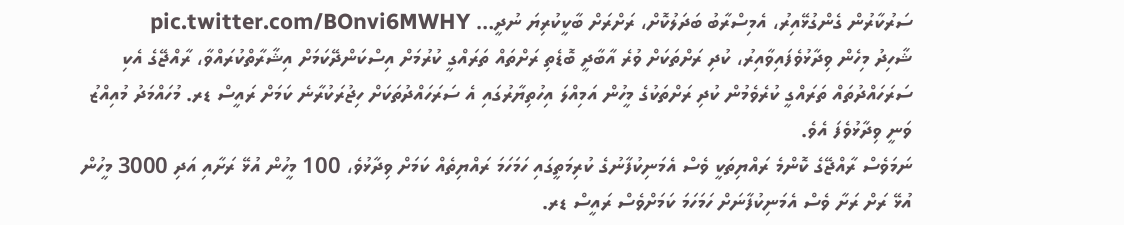ސަރުކާރުން ގެންގުޅޭއިރު، އެމިސްރާބު ބަދަލުކޮށް، ރަށްރަށް ބާކީކުރިޔަ ނުދީ… pic.twitter.com/BOnvi6MWHY
ޝާހިދު މިހެން ވިދާޅުވެފައިވާއިރު، ކުދި ރަށްތަކަށް ވުރެ އާބާދީ ބޮޑެތި ރަށްތައް ތަރައްގީ ކުރުމަށް އިސްކަންދޭކަމަށް އިޝާރާތްކުރައްވާ، ރާއްޖޭގެ އެކި ސަރަހައްދުތައް ތަރައްގީ ކުރެވެމުން ކުދި ރަށްތަކުގެ މީހުން އަމިއްލަ އިހުތިޔާރުގައި އެ ސަރަހައްދުތަކަށް ހިޖުރަކުރާނެ ކަމަށް ރައީސް ޑރ. މުހައްމަދު މުއިއްޒު ވަނީ ވިދާޅުވެފަ އެވެ.
ނަމަވެސް ރާއްޖޭގެ ކޮންމެ ރައްޔިތަކީ ވެސް އެމަނިކުފާނުގެ ކުރިމަތީގައި ހަމަހަމަ ރައްޔިތެއް ކަމަށް ވިދާޅުވެ، 100 މީހުން އުޅޭ ރަށާއި އަދި 3000 މީހުން އުޅޭ ރަށް ރަށާ ވެސް އެމަނިކުފާނަށް ހަމަހަމަ ކަމަށްވެސް ރައީސް ޑރ.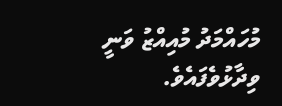މުހައްމަދު މުއިއްޒު ވަނީ ވިދާޅުވެފައެވެ.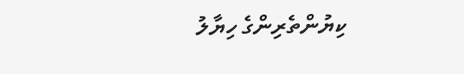ކިޔުންތެރިންގެ ހިޔާލު